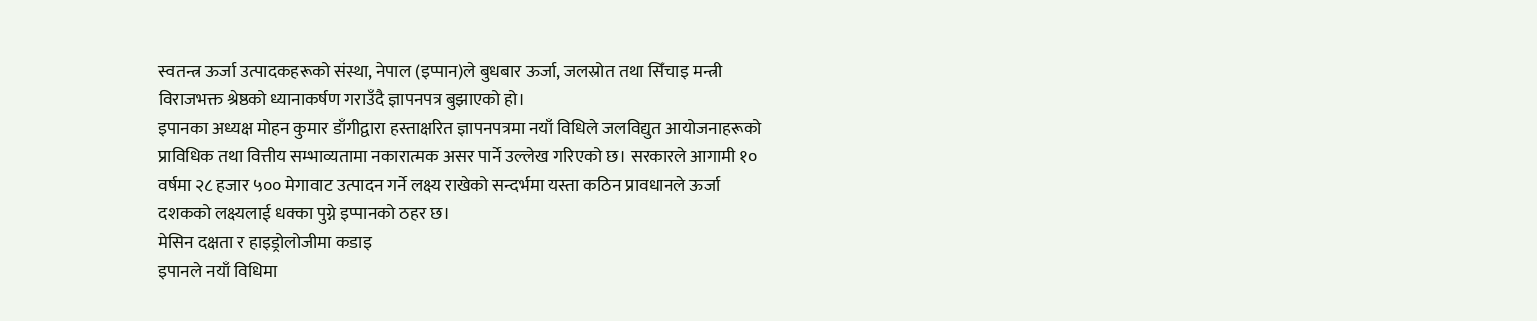स्वतन्त्र ऊर्जा उत्पादकहरूको संस्था, नेपाल (इप्पान)ले बुधबार ऊर्जा, जलस्रोत तथा सिँचाइ मन्त्री विराजभक्त श्रेष्ठको ध्यानाकर्षण गराउँदै ज्ञापनपत्र बुझाएको हो।
इपानका अध्यक्ष मोहन कुमार डाँगीद्वारा हस्ताक्षरित ज्ञापनपत्रमा नयाँ विधिले जलविद्युत आयोजनाहरूको प्राविधिक तथा वित्तीय सम्भाव्यतामा नकारात्मक असर पार्ने उल्लेख गरिएको छ। सरकारले आगामी १० वर्षमा २८ हजार ५०० मेगावाट उत्पादन गर्ने लक्ष्य राखेको सन्दर्भमा यस्ता कठिन प्रावधानले ऊर्जा दशकको लक्ष्यलाई धक्का पुग्ने इप्पानको ठहर छ।
मेसिन दक्षता र हाइड्रोलोजीमा कडाइ
इपानले नयाँ विधिमा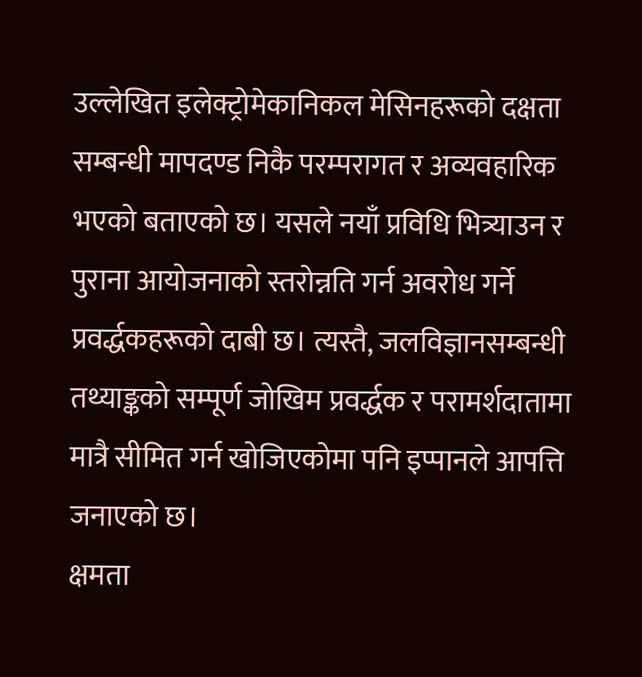उल्लेखित इलेक्ट्रोमेकानिकल मेसिनहरूको दक्षता सम्बन्धी मापदण्ड निकै परम्परागत र अव्यवहारिक भएको बताएको छ। यसले नयाँ प्रविधि भित्र्याउन र पुराना आयोजनाको स्तरोन्नति गर्न अवरोध गर्ने प्रवर्द्धकहरूको दाबी छ। त्यस्तै, जलविज्ञानसम्बन्धी तथ्याङ्कको सम्पूर्ण जोखिम प्रवर्द्धक र परामर्शदातामा मात्रै सीमित गर्न खोजिएकोमा पनि इप्पानले आपत्ति जनाएको छ।
क्षमता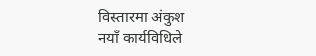विस्तारमा अंकुश
नयाँ कार्यविधिले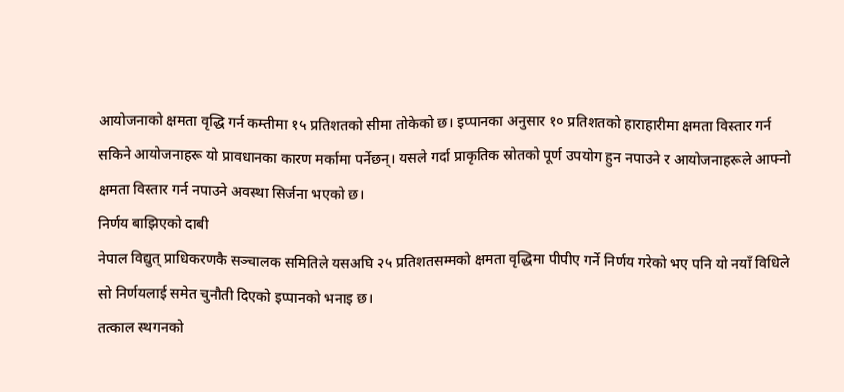आयोजनाको क्षमता वृद्धि गर्न कम्तीमा १५ प्रतिशतको सीमा तोकेको छ। इप्पानका अनुसार १० प्रतिशतको हाराहारीमा क्षमता विस्तार गर्न सकिने आयोजनाहरू यो प्रावधानका कारण मर्कामा पर्नेछन्। यसले गर्दा प्राकृतिक स्रोतको पूर्ण उपयोग हुन नपाउने र आयोजनाहरूले आफ्नो क्षमता विस्तार गर्न नपाउने अवस्था सिर्जना भएको छ।
निर्णय बाझिएको दाबी
नेपाल विद्युत् प्राधिकरणकै सञ्चालक समितिले यसअघि २५ प्रतिशतसम्मको क्षमता वृद्धिमा पीपीए गर्ने निर्णय गरेको भए पनि यो नयाँ विधिले सो निर्णयलाई समेत चुनौती दिएको इप्पानको भनाइ छ।
तत्काल स्थगनको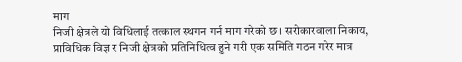माग
निजी क्षेत्रले यो विधिलाई तत्काल स्थगन गर्न माग गरेको छ। सरोकारवाला निकाय, प्राविधिक विज्ञ र निजी क्षेत्रको प्रतिनिधित्व हुने गरी एक समिति गठन गरेर मात्र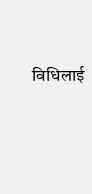विधिलाई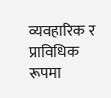व्यवहारिक र प्राविधिक रूपमा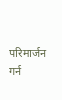परिमार्जन गर्न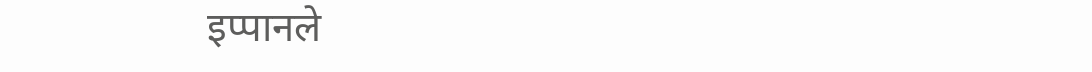इप्पानले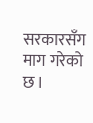सरकारसँग माग गरेको छ।